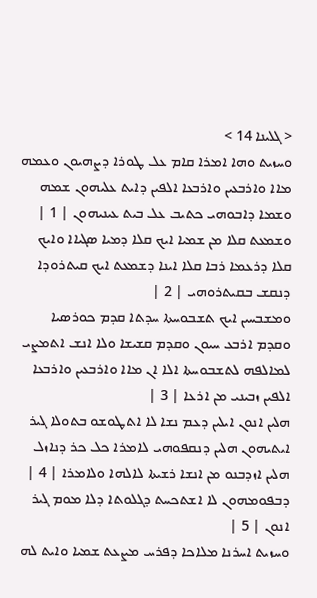< ܓܠܝܢܐ 14 >
ܘܚܙܝܬ ܘܗܐ ܐܡܪܐ ܩܐܡ ܥܠ ܛܘܪܐ ܕܨܗܝܘܢ ܘܥܡܗ ܡܐܐ ܘܐܪܒܥܝܢ ܘܐܪܒܥܐ ܐܠܦܝܢ ܕܐܝܬ ܥܠܝܗܘܢ ܫܡܗ ܘܫܡܐ ܕܐܒܘܗܝ ܟܬܝܒ ܥܠ ܒܝܬ ܥܝܢܝܗܘܢ | 1 |
ܘܫܡܥܬ ܩܠܐ ܡܢ ܫܡܝܐ ܐܝܟ ܩܠܐ ܕܡܝܐ ܤܓܝܐܐ ܘܐܝܟ ܩܠܐ ܕܪܥܡܐ ܪܒܐ ܩܠܐ ܐܝܢܐ ܕܫܡܥܬ ܐܝܟ ܩܝܬܪܘܕܐ ܕܢܩܫ ܒܩܝܬܪܘܗܝ | 2 |
ܘܡܫܒܚܝܢ ܐܝܟ ܬܫܒܘܚܬܐ ܚܕܬܐ ܩܕܡ ܟܘܪܤܝܐ ܘܩܕܡ ܐܪܒܥ ܚܝܘܢ ܘܩܕܡ ܩܫܝܫܐ ܘܠܐ ܐܢܫ ܐܬܡܨܝ ܠܡܐܠܦܗ ܠܬܫܒܘܚܬܐ ܐܠܐ ܐܢ ܡܐܐ ܘܐܪܒܥܝܢ ܘܐܪܒܥܐ ܐܠܦܝܢ ܙܒܝܢܝ ܡܢ ܐܪܥܐ | 3 |
ܗܠܝܢ ܐܢܘܢ ܐܝܠܝܢ ܕܥܡ ܢܫܐ ܠܐ ܐܬܛܘܫܘ ܒܬܘܠܐ ܓܝܪ ܐܝܬܝܗܘܢ ܗܠܝܢ ܕܢܩܦܘܗܝ ܠܐܡܪܐ ܟܠ ܟܪ ܕܢܐܙܠ ܗܠܝܢ ܐܙܕܒܢܘ ܡܢ ܐܢܫܐ ܪܫܝܬܐ ܠܐܠܗܐ ܘܠܐܡܪܐ | 4 |
ܕܒܦܘܡܗܘܢ ܠܐ ܐܫܬܟܚܬ ܕܓܠܘܬܐ ܕܠܐ ܡܘܡ ܓܝܪ ܐܢܘܢ | 5 |
ܘܚܙܝܬ ܐܚܪܢܐ ܡܠܐܟܐ ܕܦܪܚ ܡܨܥܬ ܫܡܝܐ ܘܐܝܬ ܠܗ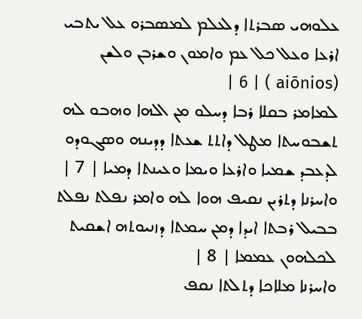ܥܠܘܗܝ ܤܒܪܬܐ ܕܠܥܠܡ ܠܡܤܒܪܘ ܥܠ ܝܬܒܝ ܐܪܥܐ ܘܥܠ ܟܠ ܥܡ ܘܐܡܘܢ ܘܫܪܒܢ ܘܠܫܢ (aiōnios ) | 6 |
ܠܡܐܡܪ ܒܩܠܐ ܪܒܐ ܕܚܠܘ ܡܢ ܐܠܗܐ ܘܗܒܘ ܠܗ ܬܫܒܘܚܬܐ ܡܛܠ ܕܐܬܬ ܫܥܬܐ ܕܕܝܢܗ ܘܤܓܘܕܘ ܠܕܥܒܕ ܫܡܝܐ ܘܐܪܥܐ ܘܝܡܐ ܘܥܝܢܬܐ ܕܡܝܐ | 7 |
ܘܐܚܪܢܐ ܕܬܪܝܢ ܢܩܝܦ ܗܘܐ ܠܗ ܘܐܡܪ ܢܦܠܬ ܢܦܠܬ ܒܒܝܠ ܪܒܬܐ ܐܝܕܐ ܕܡܢ ܚܡܬܐ ܕܙܢܝܘܬܗ ܐܫܩܝܬ ܠܟܠܗܘܢ ܥܡܡܐ | 8 |
ܘܐܚܪܢܐ ܡܠܐܟܐ ܕܬܠܬܐ ܢܩܦ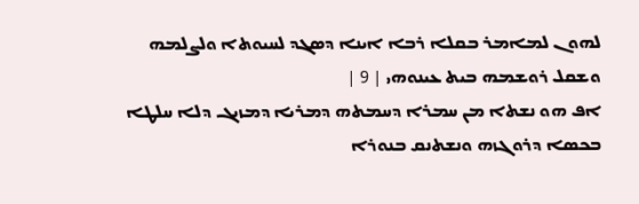ܠܗܘܢ ܠܡܐܡܪ ܒܩܠܐ ܪܒܐ ܐܝܢܐ ܕܤܓܕ ܠܚܝܘܬܐ ܘܠܨܠܡܗ ܘܫܩܠ ܪܘܫܡܗ ܒܝܬ ܥܝܢܘܗܝ | 9 |
ܐܦ ܗܘ ܢܫܬܐ ܡܢ ܚܡܪܐ ܕܚܡܬܗ ܕܡܪܝܐ ܕܡܙܝܓ ܕܠܐ ܚܠܛܐ ܒܟܤܐ ܕܪܘܓܙܗ ܘܢܫܬܢܩ ܒܢܘܪܐ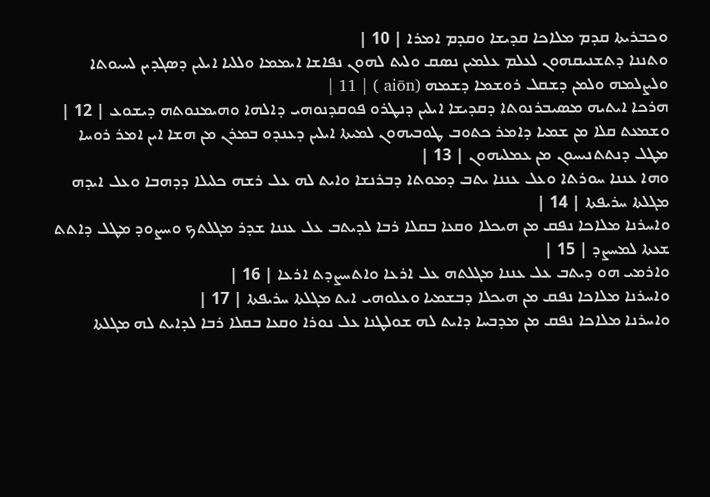ܘܟܒܪܝܬܐ ܩܕܡ ܡܠܐܟܐ ܩܕܝܫܐ ܘܩܕܡ ܐܡܪܐ | 10 |
ܘܬܢܢܐ ܕܬܫܢܝܩܗܘܢ ܠܥܠܡ ܥܠܡܝܢ ܢܤܩ ܘܠܝܬ ܠܗܘܢ ܢܦܐܫܐ ܐܝܡܡܐ ܘܠܠܝܐ ܐܝܠܝܢ ܕܤܓܕܝܢ ܠܚܝܘܬܐ ܘܠܨܠܡܗ ܘܠܡܢ ܕܫܩܠ ܪܘܫܡܐ ܕܫܡܗ (aiōn ) | 11 |
ܗܪܟܐ ܐܝܬܝܗ ܡܤܝܒܪܢܘܬܐ ܕܩܕܝܫܐ ܐܝܠܝܢ ܕܢܛܪܘ ܦܘܩܕܢܘܗܝ ܕܐܠܗܐ ܘܗܝܡܢܘܬܗ ܕܝܫܘܥ | 12 |
ܘܫܡܥܬ ܩܠܐ ܡܢ ܫܡܝܐ ܕܐܡܪ ܟܬܘܒ ܛܘܒܝܗܘܢ ܠܡܝܬܐ ܐܝܠܝܢ ܕܥܢܕܘ ܒܡܪܢ ܡܢ ܗܫܐ ܐܝܢ ܐܡܪ ܪܘܚܐ ܡܛܠ ܕܢܬܬܢܝܚܘܢ ܡܢ ܥܡܠܝܗܘܢ | 13 |
ܘܗܐ ܥܢܢܐ ܚܘܪܬܐ ܘܥܠ ܥܢܢܐ ܝܬܒ ܕܡܘܬܐ ܕܒܪܢܫܐ ܘܐܝܬ ܠܗ ܥܠ ܪܫܗ ܟܠܝܠܐ ܕܕܗܒܐ ܘܥܠ ܐܝܕܗ ܡܓܠܬܐ ܚܪܝܦܬܐ | 14 |
ܘܐܚܪܢܐ ܡܠܐܟܐ ܢܦܩ ܡܢ ܗܝܟܠܐ ܘܩܥܐ ܒܩܠܐ ܪܒܐ ܠܕܝܬܒ ܥܠ ܥܢܢܐ ܫܕܪ ܡܓܠܬܟ ܘܚܨܘܕ ܡܛܠ ܕܐܬܬ ܫܥܬܐ ܠܡܚܨܕ | 15 |
ܘܐܪܡܝ ܗܘ ܕܝܬܒ ܥܠ ܥܢܢܐ ܡܓܠܬܗ ܥܠ ܐܪܥܐ ܘܐܬܚܨܕܬ ܐܪܥܐ | 16 |
ܘܐܚܪܢܐ ܡܠܐܟܐ ܢܦܩ ܡܢ ܗܝܟܠܐ ܕܒܫܡܝܐ ܘܥܠܘܗܝ ܐܝܬ ܡܓܠܬܐ ܚܪܝܦܬܐ | 17 |
ܘܐܚܪܢܐ ܡܠܐܟܐ ܢܦܩ ܡܢ ܡܕܒܚܐ ܕܐܝܬ ܠܗ ܫܘܠܛܢܐ ܥܠ ܢܘܪܐ ܘܩܥܐ ܒܩܠܐ ܪܒܐ ܠܕܐܝܬ ܠܗ ܡܓܠܬܐ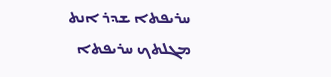ܚܪܝܦܬܐ ܫܕܪ ܐܢܬ ܡܓܠܬܟ ܚܪܝܦܬܐ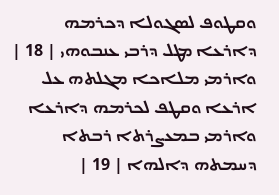ܘܩܛܘܦ ܠܤܓܘܠܐ ܕܟܪܡܗ ܕܐܪܥܐ ܡܛܠ ܕܪܒܝ ܥܢܒܘܗܝ | 18 |
ܘܐܪܡܝ ܡܠܐܟܐ ܡܓܠܬܗ ܥܠ ܐܪܥܐ ܘܩܛܦ ܠܟܪܡܗ ܕܐܪܥܐ ܘܐܪܡܝ ܒܡܥܨܪܬܐ ܪܒܬܐ ܕܚܡܬܗ ܕܐܠܗܐ | 19 |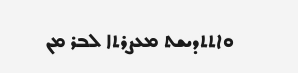ܘܐܬܬܕܝܫܬ ܡܥܨܪܬܐ ܠܒܪ ܡܢ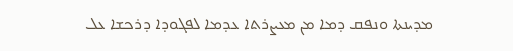ܡܕܝܢܬܐ ܘܢܦܩ ܕܡܐ ܡܢ ܡܥܨܪܬܐ ܥܕܡܐ ܠܦܓܘܕܐ ܕܪܟܫܐ ܥܠ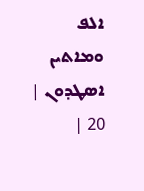ܐܠܦ ܘܡܐܬܝܢ ܐܤܛܕܘܢ | 20 |